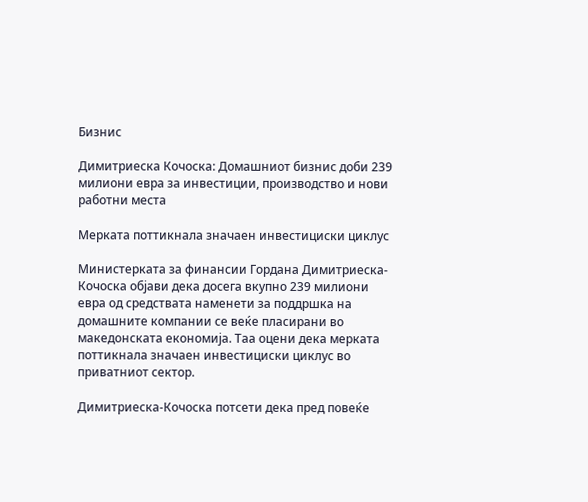Бизнис

Димитриеска Кочоска: Домашниот бизнис доби 239 милиони евра за инвестиции, производство и нови работни места

Мерката поттикнала значаен инвестициски циклус

Министерката за финансии Гордана Димитриеска-Кочоска објави дека досега вкупно 239 милиони евра од средствата наменети за поддршка на домашните компании се веќе пласирани во македонската економија. Таа оцени дека мерката поттикнала значаен инвестициски циклус во приватниот сектор.

Димитриеска-Кочоска потсети дека пред повеќе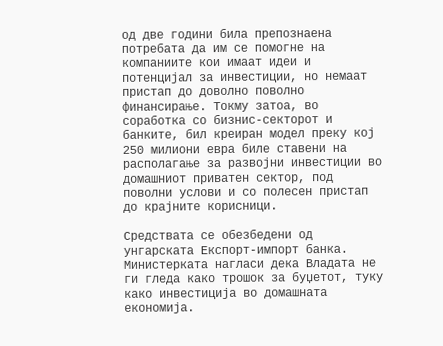од две години била препознаена потребата да им се помогне на компаниите кои имаат идеи и потенцијал за инвестиции, но немаат пристап до доволно поволно финансирање. Токму затоа, во соработка со бизнис-секторот и банките, бил креиран модел преку кој 250 милиони евра биле ставени на располагање за развојни инвестиции во домашниот приватен сектор, под поволни услови и со полесен пристап до крајните корисници.

Средствата се обезбедени од унгарската Експорт-импорт банка. Министерката нагласи дека Владата не ги гледа како трошок за буџетот, туку како инвестиција во домашната економија.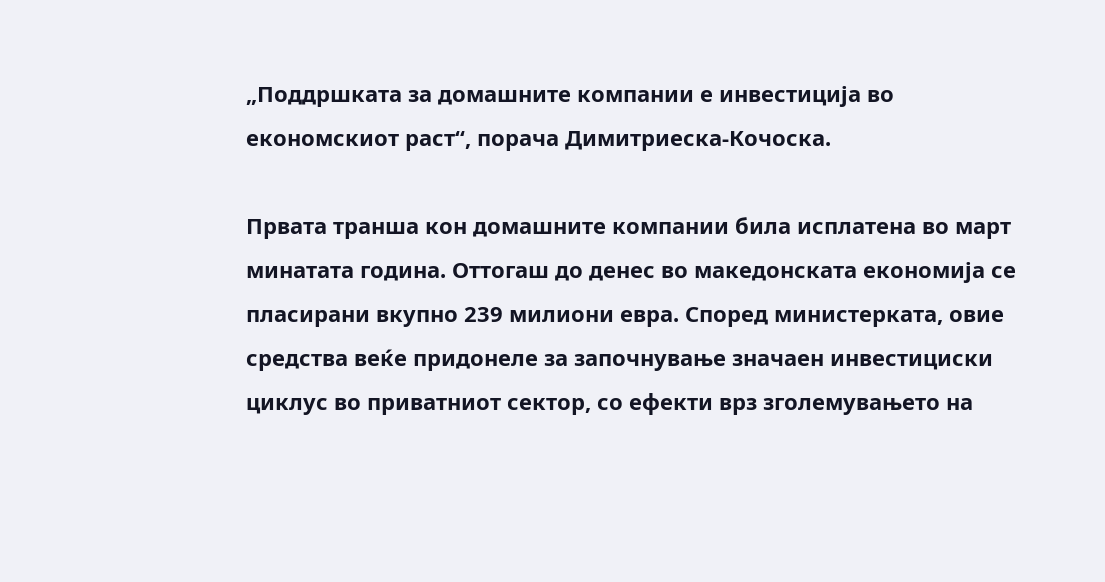„Поддршката за домашните компании е инвестиција во економскиот раст“, порача Димитриеска-Кочоска.

Првата транша кон домашните компании била исплатена во март минатата година. Оттогаш до денес во македонската економија се пласирани вкупно 239 милиони евра. Според министерката, овие средства веќе придонеле за започнување значаен инвестициски циклус во приватниот сектор, со ефекти врз зголемувањето на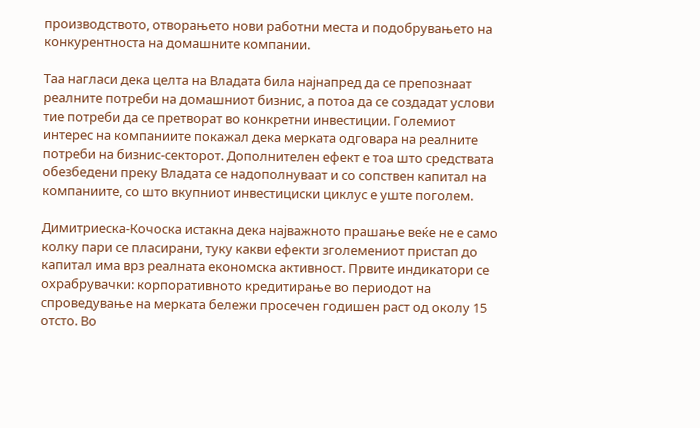производството, отворањето нови работни места и подобрувањето на конкурентноста на домашните компании.

Таа нагласи дека целта на Владата била најнапред да се препознаат реалните потреби на домашниот бизнис, а потоа да се создадат услови тие потреби да се претворат во конкретни инвестиции. Големиот интерес на компаниите покажал дека мерката одговара на реалните потреби на бизнис-секторот. Дополнителен ефект е тоа што средствата обезбедени преку Владата се надополнуваат и со сопствен капитал на компаниите, со што вкупниот инвестициски циклус е уште поголем.

Димитриеска-Кочоска истакна дека најважното прашање веќе не е само колку пари се пласирани, туку какви ефекти зголемениот пристап до капитал има врз реалната економска активност. Првите индикатори се охрабрувачки: корпоративното кредитирање во периодот на спроведување на мерката бележи просечен годишен раст од околу 15 отсто. Во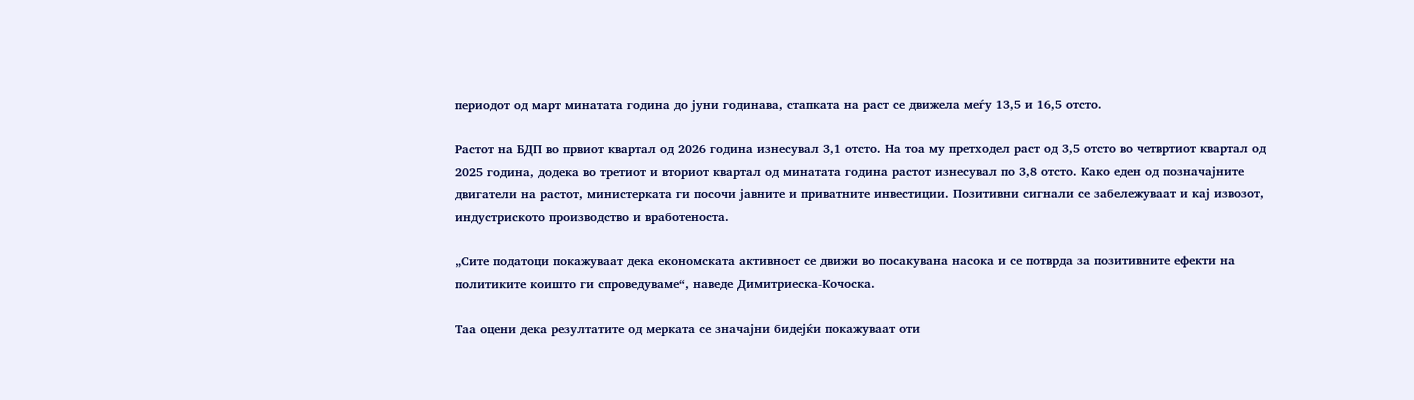периодот од март минатата година до јуни годинава, стапката на раст се движела меѓу 13,5 и 16,5 отсто.

Растот на БДП во првиот квартал од 2026 година изнесувал 3,1 отсто. На тоа му претходел раст од 3,5 отсто во четвртиот квартал од 2025 година, додека во третиот и вториот квартал од минатата година растот изнесувал по 3,8 отсто. Како еден од позначајните двигатели на растот, министерката ги посочи јавните и приватните инвестиции. Позитивни сигнали се забележуваат и кај извозот, индустриското производство и вработеноста.

„Сите податоци покажуваат дека економската активност се движи во посакувана насока и се потврда за позитивните ефекти на политиките коишто ги спроведуваме“, наведе Димитриеска-Кочоска.

Таа оцени дека резултатите од мерката се значајни бидејќи покажуваат оти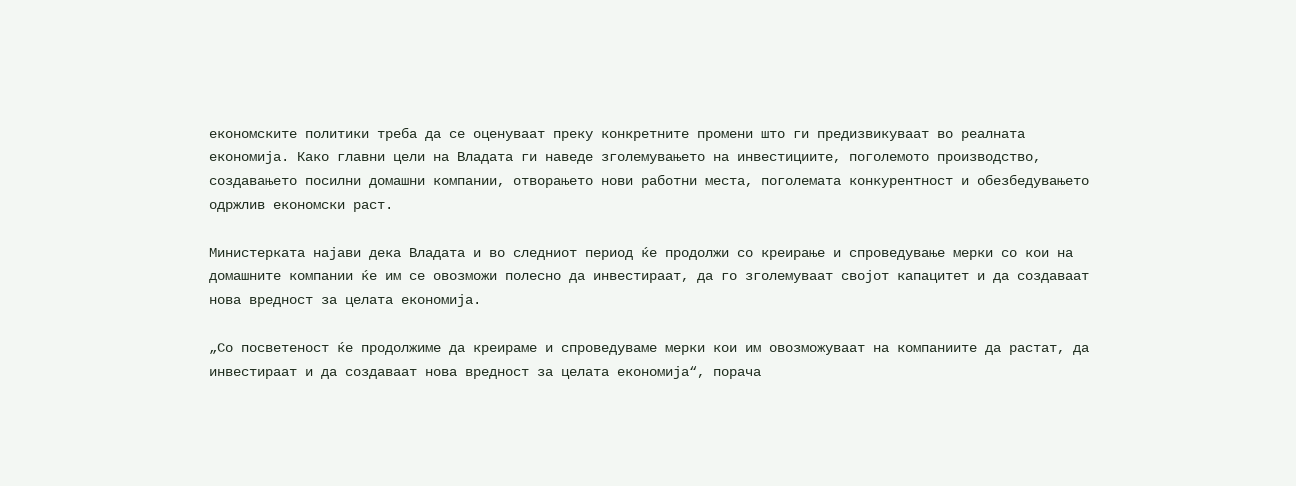економските политики треба да се оценуваат преку конкретните промени што ги предизвикуваат во реалната економија. Како главни цели на Владата ги наведе зголемувањето на инвестициите, поголемото производство, создавањето посилни домашни компании, отворањето нови работни места, поголемата конкурентност и обезбедувањето одржлив економски раст.

Министерката најави дека Владата и во следниот период ќе продолжи со креирање и спроведување мерки со кои на домашните компании ќе им се овозможи полесно да инвестираат, да го зголемуваат својот капацитет и да создаваат нова вредност за целата економија.

„Со посветеност ќе продолжиме да креираме и спроведуваме мерки кои им овозможуваат на компаниите да растат, да инвестираат и да создаваат нова вредност за целата економија“, порача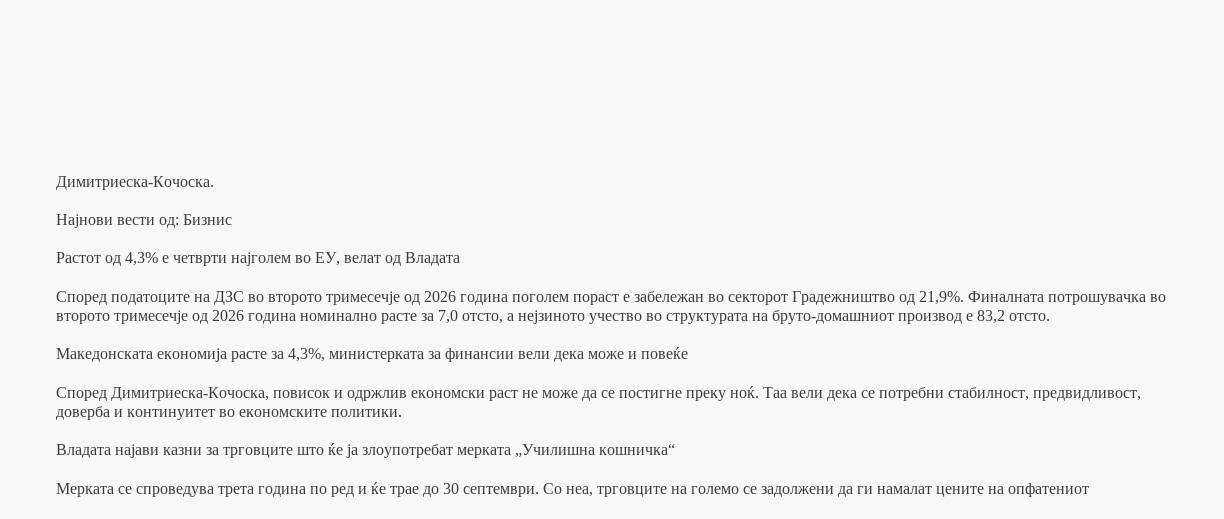Димитриеска-Кочоска.

Најнови вести од: Бизнис

Растот од 4,3% е четврти најголем во ЕУ, велат од Владата

Според податоците на ДЗС во второто тримесечје од 2026 година поголем пораст е забележан во секторот Градежништво од 21,9%. Финалната потрошувачка во второто тримесечје од 2026 година номинално расте за 7,0 отсто, а нејзиното учество во структурата на бруто-домашниот производ е 83,2 отсто.

Македонската економија расте за 4,3%, министерката за финансии вели дека може и повеќе

Според Димитриеска-Кочоска, повисок и одржлив економски раст не може да се постигне преку ноќ. Таа вели дека се потребни стабилност, предвидливост, доверба и континуитет во економските политики.

Владата најави казни за трговците што ќе ја злоупотребат мерката „Училишна кошничка“

Мерката се спроведува трета година по ред и ќе трае до 30 септември. Со неа, трговците на големо се задолжени да ги намалат цените на опфатениот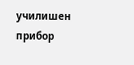училишен прибор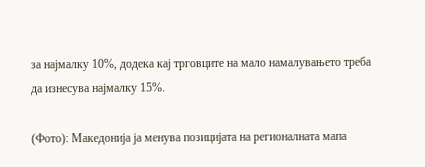за најмалку 10%, додека кај трговците на мало намалувањето треба да изнесува најмалку 15%.

(Фото): Mакедонија ја менува позицијата на регионалната мапа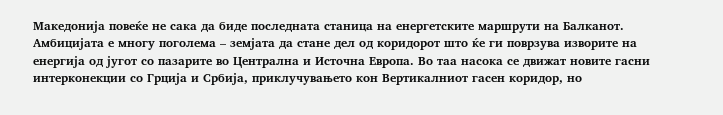Македонија повеќе не сака да биде последната станица на енергетските маршрути на Балканот. Амбицијата е многу поголема – земјата да стане дел од коридорот што ќе ги поврзува изворите на енергија од југот со пазарите во Централна и Источна Европа. Во таа насока се движат новите гасни интерконекции со Грција и Србија, приклучувањето кон Вертикалниот гасен коридор, но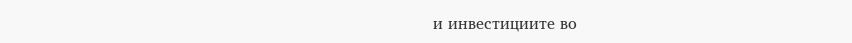и инвестициите во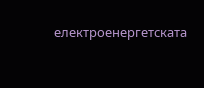електроенергетската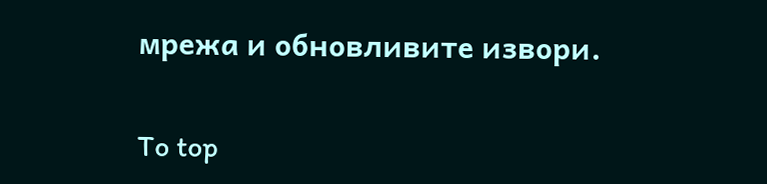мрежа и обновливите извори.

To top